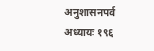अनुशासनपर्व
अध्यायः १९६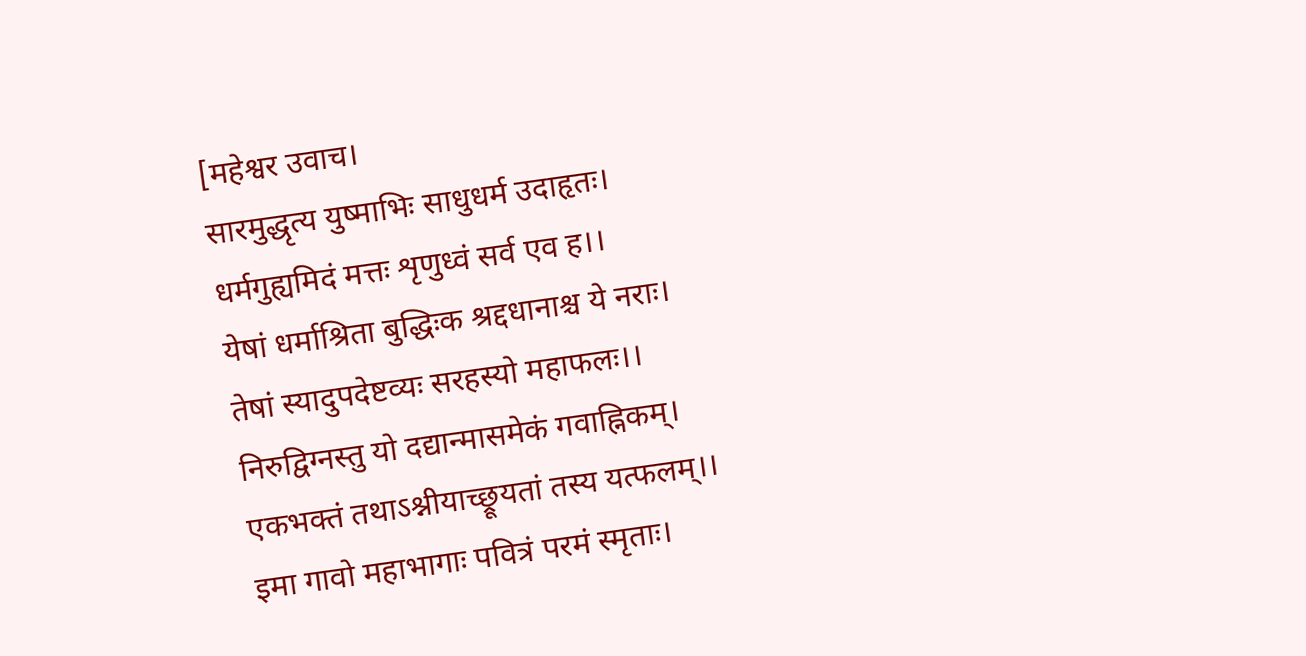[महेश्वर उवाच।
सारमुद्धृत्य युष्माभिः साधुधर्म उदाहृतः।
धर्मगुह्यमिदं मत्तः शृणुध्वं सर्व एव ह।।
येषां धर्माश्रिता बुद्धिःक श्रद्दधानाश्च ये नराः।
तेषां स्यादुपदेष्टव्यः सरहस्यो महाफलः।।
निरुद्विग्नस्तु यो दद्यान्मासमेकं गवाह्निकम्।
एकभक्तं तथाऽश्नीयाच्छ्रूयतां तस्य यत्फलम्।।
इमा गावो महाभागाः पवित्रं परमं स्मृताः।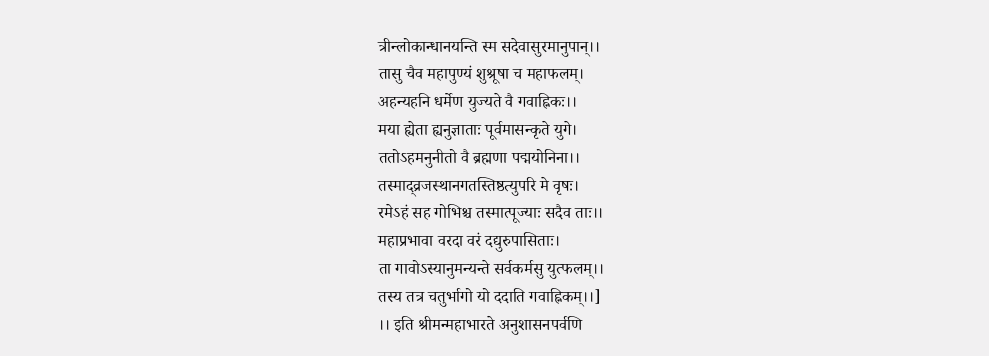त्रीन्लोकान्धानयन्ति स्म सदेवासुरमानुपान्।।
तासु चैव महापुण्यं शुश्रूषा च महाफलम्।
अहन्यहनि धर्मेण युज्यते वै गवाह्निकः।।
मया ह्येता ह्यनुज्ञाताः पूर्वमासन्कृते युगे।
ततोऽहमनुनीतो वै ब्रह्मणा पद्मयोनिना।।
तस्माद्व्रजस्थानगतस्तिष्ठत्युपरि मे वृषः।
रमेऽहं सह गोभिश्च तस्मात्पूज्याः सदैव ताः।।
महाप्रभावा वरदा वरं दद्युरुपासिताः।
ता गावोऽस्यानुमन्यन्ते सर्वकर्मसु युत्फलम्।।
तस्य तत्र चतुर्भागो यो ददाति गवाह्निकम्।।]
।। इति श्रीमन्महाभारते अनुशासनपर्वणि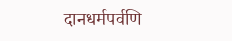दानधर्मपर्वणि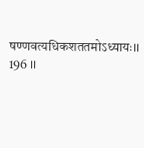षण्णवत्यधिकशततमोऽध्यायः।। 196 ।।